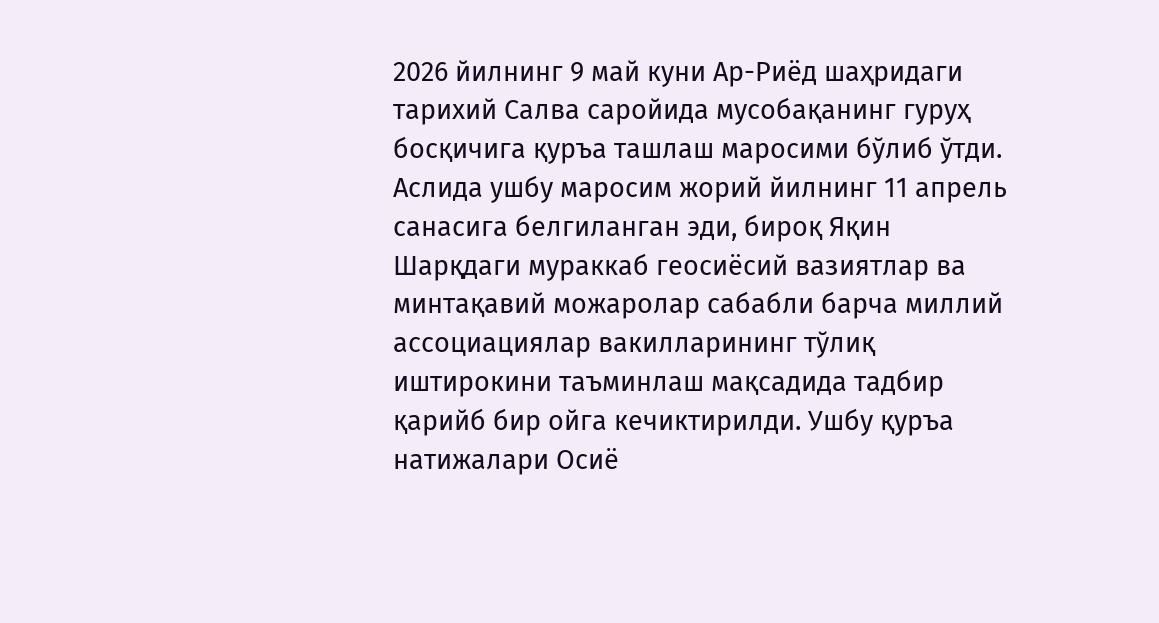2026 йилнинг 9 май куни Ар-Риёд шаҳридаги тарихий Салва саройида мусобақанинг гуруҳ босқичига қуръа ташлаш маросими бўлиб ўтди. Аслида ушбу маросим жорий йилнинг 11 апрель санасига белгиланган эди, бироқ Яқин Шарқдаги мураккаб геосиёсий вазиятлар ва минтақавий можаролар сабабли барча миллий ассоциациялар вакилларининг тўлиқ иштирокини таъминлаш мақсадида тадбир қарийб бир ойга кечиктирилди. Ушбу қуръа натижалари Осиё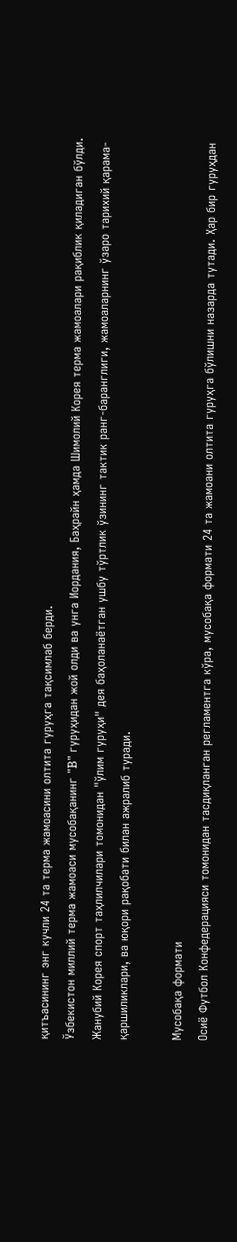қитъасининг энг кучли 24 та терма жамоасини олтита гуруҳга тақсимлаб берди.
Ўзбекистон миллий терма жамоаси мусобақанинг "B" гуруҳидан жой олди ва унга Иордания, Баҳрайн ҳамда Шимолий Корея терма жамоалари рақиблик қиладиган бўлди. Жанубий Корея спорт таҳлилчилари томонидан "ўлим гуруҳи" дея баҳоланаётган ушбу тўртлик ўзининг тактик ранг-баранглиги, жамоаларнинг ўзаро тарихий қарама-қаршиликлари, ва юқори рақобати билан ажралиб туради.

Мусобақа формати
Осиё Футбол Конфедерацияси томонидан тасдиқланган регламентга кўра, мусобақа формати 24 та жамоани олтита гуруҳга бўлишни назарда тутади. Ҳар бир гуруҳдан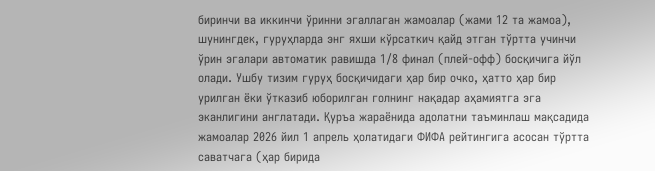биринчи ва иккинчи ўринни эгаллаган жамоалар (жами 12 та жамоа), шунингдек, гуруҳларда энг яхши кўрсаткич қайд этган тўртта учинчи ўрин эгалари автоматик равишда 1/8 финал (плей-офф) босқичига йўл олади. Ушбу тизим гуруҳ босқичидаги ҳар бир очко, ҳатто ҳар бир урилган ёки ўтказиб юборилган голнинг нақадар аҳамиятга эга эканлигини англатади. Қуръа жараёнида адолатни таъминлаш мақсадида жамоалар 2026 йил 1 апрель ҳолатидаги ФИФА рейтингига асосан тўртта саватчага (ҳар бирида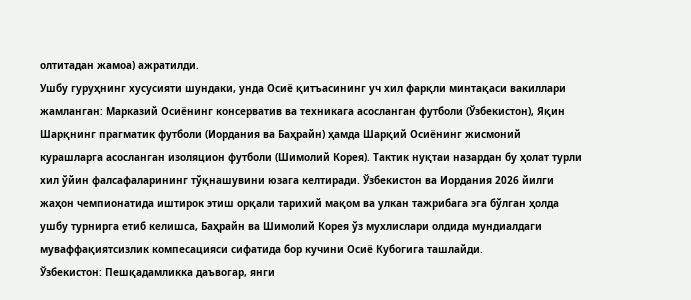олтитадан жамоа) ажратилди.
Ушбу гуруҳнинг хусусияти шундаки, унда Осиё қитъасининг уч хил фарқли минтақаси вакиллари жамланган: Марказий Осиёнинг консерватив ва техникага асосланган футболи (Ўзбекистон), Яқин Шарқнинг прагматик футболи (Иордания ва Баҳрайн) ҳамда Шарқий Осиёнинг жисмоний курашларга асосланган изоляцион футболи (Шимолий Корея). Тактик нуқтаи назардан бу ҳолат турли хил ўйин фалсафаларининг тўқнашувини юзага келтиради. Ўзбекистон ва Иордания 2026 йилги жаҳон чемпионатида иштирок этиш орқали тарихий мақом ва улкан тажрибага эга бўлган ҳолда ушбу турнирга етиб келишса, Баҳрайн ва Шимолий Корея ўз мухлислари олдида мундиалдаги муваффақиятсизлик компесацияси сифатида бор кучини Осиё Кубогига ташлайди.
Ўзбекистон: Пешқадамликка даъвогар, янги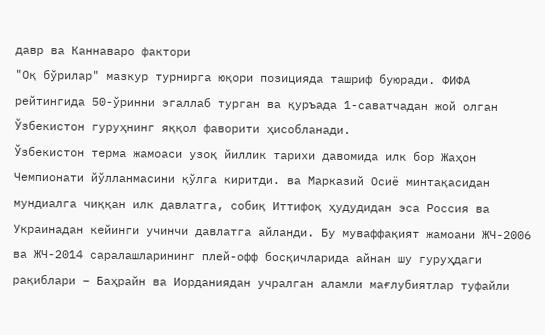давр ва Каннаваро фактори
"Оқ бўрилар" мазкур турнирга юқори позицияда ташриф буюради. ФИФА рейтингида 50-ўринни эгаллаб турган ва қуръада 1-саватчадан жой олган Ўзбекистон гуруҳнинг яққол фаворити ҳисобланади.
Ўзбекистон терма жамоаси узоқ йиллик тарихи давомида илк бор Жаҳон Чемпионати йўлланмасини қўлга киритди. ва Марказий Осиё минтақасидан мундиалга чиққан илк давлатга, собиқ Иттифоқ ҳудудидан эса Россия ва Украинадан кейинги учинчи давлатга айланди. Бу муваффақият жамоани ЖЧ-2006 ва ЖЧ-2014 саралашларининг плей-офф босқичларида айнан шу гуруҳдаги рақиблари – Баҳрайн ва Иорданиядан учралган аламли мағлубиятлар туфайли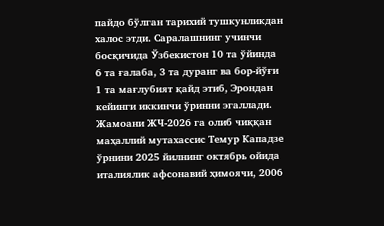пайдо бўлган тарихий тушкунликдан халос этди. Саралашнинг учинчи босқичида Ўзбекистон 10 та ўйинда 6 та ғалаба, 3 та дуранг ва бор-йўғи 1 та мағлубият қайд этиб, Эрондан кейинги иккинчи ўринни эгаллади.
Жамоани ЖЧ-2026 га олиб чиққан маҳаллий мутахассис Темур Кападзе ўрнини 2025 йилнинг октябрь ойида италиялик афсонавий ҳимоячи, 2006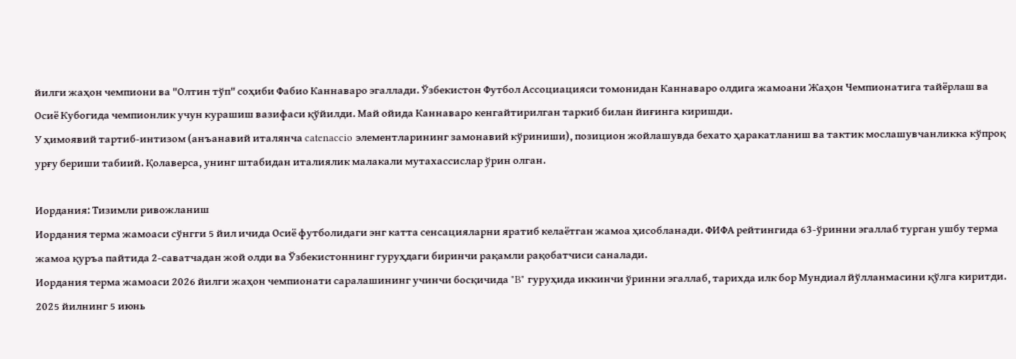йилги жаҳон чемпиони ва "Олтин тўп" соҳиби Фабио Каннаваро эгаллади. Ўзбекистон Футбол Ассоциацияси томонидан Каннаваро олдига жамоани Жаҳон Чемпионатига тайёрлаш ва Осиё Кубогида чемпионлик учун курашиш вазифаси қўйилди. Май ойида Каннаваро кенгайтирилган таркиб билан йиғинга киришди.
У ҳимоявий тартиб-интизом (анъанавий италянча catenaccio элементларининг замонавий кўриниши), позицион жойлашувда бехато ҳаракатланиш ва тактик мослашувчанликка кўпроқ урғу бериши табиий. Қолаверса, унинг штабидан италиялик малакали мутахассислар ўрин олган.

Иордания: Тизимли ривожланиш
Иордания терма жамоаси сўнгги 5 йил ичида Осиё футболидаги энг катта сенсацияларни яратиб келаётган жамоа ҳисобланади. ФИФА рейтингида 63-ўринни эгаллаб турган ушбу терма жамоа қуръа пайтида 2-саватчадан жой олди ва Ўзбекистоннинг гуруҳдаги биринчи рақамли рақобатчиси саналади.
Иордания терма жамоаси 2026 йилги жаҳон чемпионати саралашининг учинчи босқичида "B" гуруҳида иккинчи ўринни эгаллаб, тарихда илк бор Мундиал йўлланмасини қўлга киритди. 2025 йилнинг 5 июнь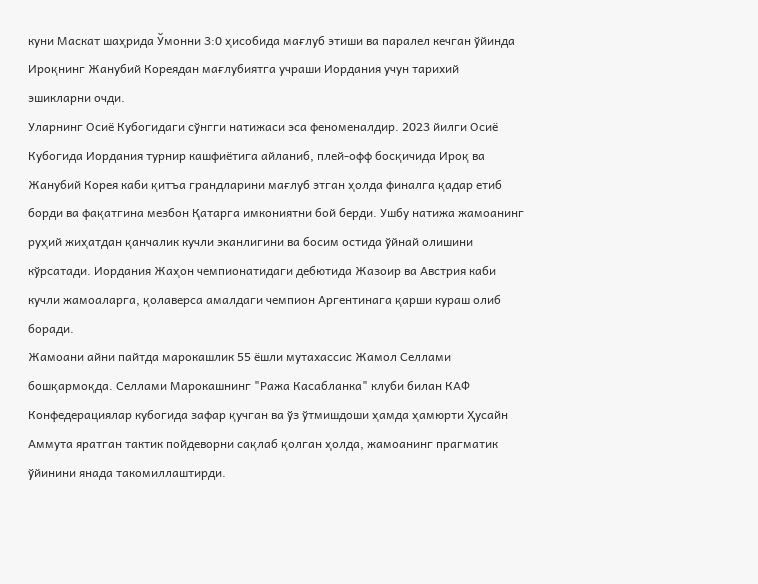куни Маскат шаҳрида Ўмонни 3:0 ҳисобида мағлуб этиши ва паралел кечган ўйинда Ироқнинг Жанубий Кореядан мағлубиятга учраши Иордания учун тарихий эшикларни очди.
Уларнинг Осиё Кубогидаги сўнгги натижаси эса феноменалдир. 2023 йилги Осиё Кубогида Иордания турнир кашфиётига айланиб, плей-офф босқичида Ироқ ва Жанубий Корея каби қитъа грандларини мағлуб этган ҳолда финалга қадар етиб борди ва фақатгина мезбон Қатарга имкониятни бой берди. Ушбу натижа жамоанинг руҳий жиҳатдан қанчалик кучли эканлигини ва босим остида ўйнай олишини кўрсатади. Иордания Жаҳон чемпионатидаги дебютида Жазоир ва Австрия каби кучли жамоаларга, қолаверса амалдаги чемпион Аргентинага қарши кураш олиб боради.
Жамоани айни пайтда марокашлик 55 ёшли мутахассис Жамол Селлами бошқармоқда. Селлами Марокашнинг "Ража Касабланка" клуби билан КАФ Конфедерациялар кубогида зафар қучган ва ўз ўтмишдоши ҳамда ҳамюрти Ҳусайн Аммута яратган тактик пойдеворни сақлаб қолган ҳолда, жамоанинг прагматик ўйинини янада такомиллаштирди.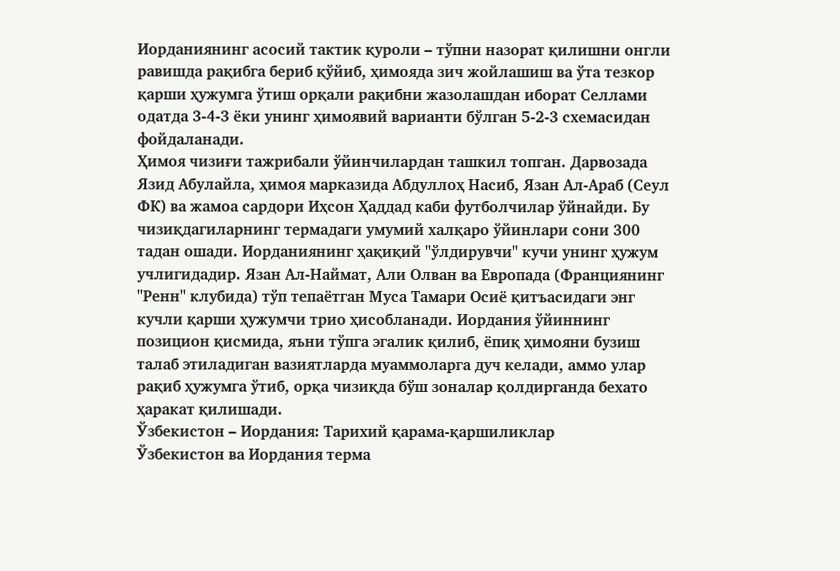Иорданиянинг асосий тактик қуроли – тўпни назорат қилишни онгли равишда рақибга бериб қўйиб, ҳимояда зич жойлашиш ва ўта тезкор қарши ҳужумга ўтиш орқали рақибни жазолашдан иборат Селлами одатда 3-4-3 ёки унинг ҳимоявий варианти бўлган 5-2-3 схемасидан фойдаланади.
Ҳимоя чизиғи тажрибали ўйинчилардан ташкил топган. Дарвозада Язид Абулайла, ҳимоя марказида Абдуллоҳ Насиб, Язан Ал-Араб (Сеул ФК) ва жамоа сардори Иҳсон Ҳаддад каби футболчилар ўйнайди. Бу чизиқдагиларнинг термадаги умумий халқаро ўйинлари сони 300 тадан ошади. Иорданиянинг ҳақиқий "ўлдирувчи" кучи унинг ҳужум учлигидадир. Язан Ал-Наймат, Али Олван ва Европада (Франциянинг "Ренн" клубида) тўп тепаётган Муса Тамари Осиё қитъасидаги энг кучли қарши ҳужумчи трио ҳисобланади. Иордания ўйиннинг позицион қисмида, яъни тўпга эгалик қилиб, ёпиқ ҳимояни бузиш талаб этиладиган вазиятларда муаммоларга дуч келади, аммо улар рақиб ҳужумга ўтиб, орқа чизиқда бўш зоналар қолдирганда бехато ҳаракат қилишади.
Ўзбекистон – Иордания: Тарихий қарама-қаршиликлар
Ўзбекистон ва Иордания терма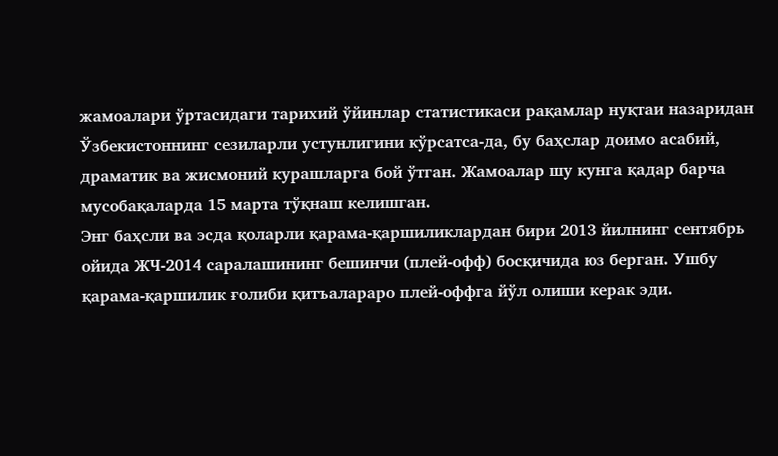жамоалари ўртасидаги тарихий ўйинлар статистикаси рақамлар нуқтаи назаридан Ўзбекистоннинг сезиларли устунлигини кўрсатса-да, бу баҳслар доимо асабий, драматик ва жисмоний курашларга бой ўтган. Жамоалар шу кунга қадар барча мусобақаларда 15 марта тўқнаш келишган.
Энг баҳсли ва эсда қоларли қарама-қаршиликлардан бири 2013 йилнинг сентябрь ойида ЖЧ-2014 саралашининг бешинчи (плей-офф) босқичида юз берган. Ушбу қарама-қаршилик ғолиби қитъалараро плей-оффга йўл олиши керак эди.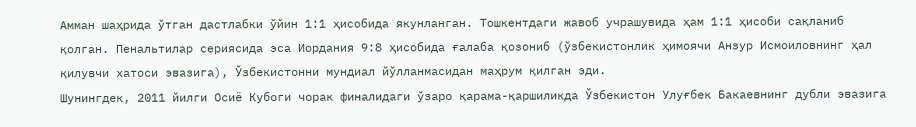Амман шаҳрида ўтган дастлабки ўйин 1:1 ҳисобида якунланган. Тошкентдаги жавоб учрашувида ҳам 1:1 ҳисоби сақланиб қолган. Пенальтилар сериясида эса Иордания 9:8 ҳисобида ғалаба қозониб (ўзбекистонлик ҳимоячи Анзур Исмоиловнинг ҳал қилувчи хатоси эвазига), Ўзбекистонни мундиал йўлланмасидан маҳрум қилган эди.
Шунингдек, 2011 йилги Осиё Кубоги чорак финалидаги ўзаро қарама-қаршиликда Ўзбекистон Улуғбек Бакаевнинг дубли эвазига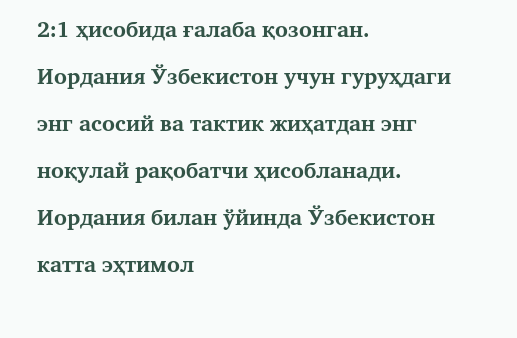2:1 ҳисобида ғалаба қозонган.
Иордания Ўзбекистон учун гуруҳдаги энг асосий ва тактик жиҳатдан энг ноқулай рақобатчи ҳисобланади. Иордания билан ўйинда Ўзбекистон катта эҳтимол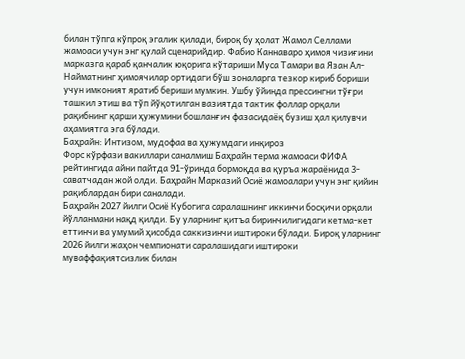билан тўпга кўпроқ эгалик қилади, бироқ бу ҳолат Жамол Селлами жамоаси учун энг қулай сценарийдир. Фабио Каннаваро ҳимоя чизиғини марказга қараб қанчалик юқорига кўтариши Муса Тамари ва Язан Ал-Найматнинг ҳимоячилар ортидаги бўш зоналарга тезкор кириб бориши учун имконият яратиб бериши мумкин. Ушбу ўйинда прессингни тўғри ташкил этиш ва тўп йўқотилган вазиятда тактик фоллар орқали рақибнинг қарши ҳужумини бошланғич фазасидаёқ бузиш ҳал қилувчи аҳамиятга эга бўлади.
Баҳрайн: Интизом, мудофаа ва ҳужумдаги инқироз
Форс кўрфази вакиллари саналмиш Баҳрайн терма жамоаси ФИФА рейтингида айни пайтда 91-ўринда бормоқда ва қуръа жараёнида 3-саватчадан жой олди. Баҳрайн Марказий Осиё жамоалари учун энг қийин рақиблардан бири саналади.
Баҳрайн 2027 йилги Осиё Кубогига саралашнинг иккинчи босқичи орқали йўлланмани нақд қилди. Бу уларнинг қитъа биринчилигидаги кетма-кет еттинчи ва умумий ҳисобда саккизинчи иштироки бўлади. Бироқ уларнинг 2026 йилги жаҳон чемпионати саралашидаги иштироки муваффақиятсизлик билан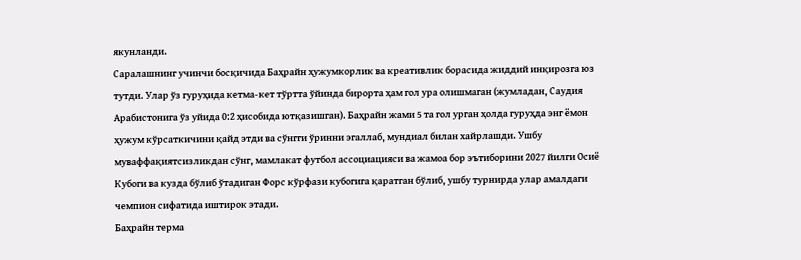якунланди.
Саралашнинг учинчи босқичида Баҳрайн ҳужумкорлик ва креативлик борасида жиддий инқирозга юз тутди. Улар ўз гуруҳида кетма-кет тўртта ўйинда бирорта ҳам гол ура олишмаган (жумладан, Саудия Арабистонига ўз уйида 0:2 ҳисобида ютқазишган). Баҳрайн жами 5 та гол урган ҳолда гуруҳда энг ёмон ҳужум кўрсаткичини қайд этди ва сўнгги ўринни эгаллаб, мундиал билан хайрлашди. Ушбу муваффақиятсизликдан сўнг, мамлакат футбол ассоциацияси ва жамоа бор эътиборини 2027 йилги Осиё Кубоги ва кузда бўлиб ўтадиган Форс кўрфази кубогига қаратган бўлиб, ушбу турнирда улар амалдаги чемпион сифатида иштирок этади.
Баҳрайн терма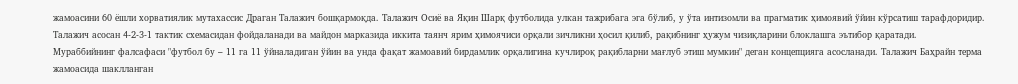жамоасини 60 ёшли хорватиялик мутахассис Драган Талажич бошқармоқда. Талажич Осиё ва Яқин Шарқ футболида улкан тажрибага эга бўлиб, у ўта интизомли ва прагматик ҳимоявий ўйин кўрсатиш тарафдоридир.
Талажич асосан 4-2-3-1 тактик схемасидан фойдаланади ва майдон марказида иккита таянч ярим ҳимоячиси орқали зичликни ҳосил қилиб, рақибнинг ҳужум чизиқларини блоклашга эътибор қаратади.
Мураббийнинг фалсафаси "футбол бу – 11 га 11 ўйналадиган ўйин ва унда фақат жамоавий бирдамлик орқалигина кучлироқ рақибларни мағлуб этиш мумкин" деган концепцияга асосланади. Талажич Баҳрайн терма жамоасида шаклланган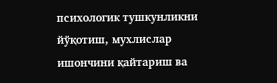психологик тушкунликни йўқотиш, мухлислар ишончини қайтариш ва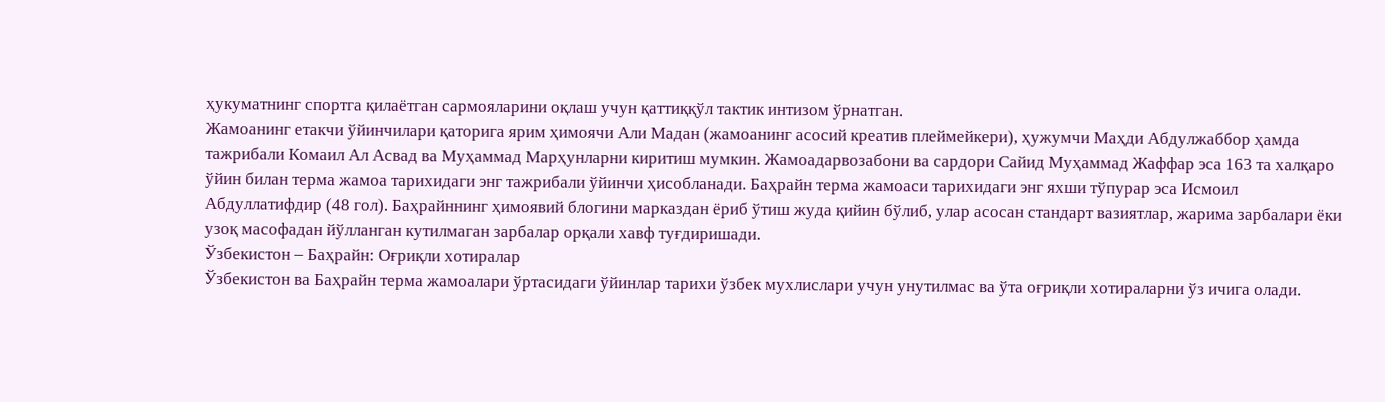ҳукуматнинг спортга қилаётган сармояларини оқлаш учун қаттиққўл тактик интизом ўрнатган.
Жамоанинг етакчи ўйинчилари қаторига ярим ҳимоячи Али Мадан (жамоанинг асосий креатив плеймейкери), ҳужумчи Маҳди Абдулжаббор ҳамда тажрибали Комаил Ал Асвад ва Муҳаммад Марҳунларни киритиш мумкин. Жамоадарвозабони ва сардори Сайид Муҳаммад Жаффар эса 163 та халқаро ўйин билан терма жамоа тарихидаги энг тажрибали ўйинчи ҳисобланади. Баҳрайн терма жамоаси тарихидаги энг яхши тўпурар эса Исмоил Абдуллатифдир (48 гол). Баҳрайннинг ҳимоявий блогини марказдан ёриб ўтиш жуда қийин бўлиб, улар асосан стандарт вазиятлар, жарима зарбалари ёки узоқ масофадан йўлланган кутилмаган зарбалар орқали хавф туғдиришади.
Ўзбекистон – Баҳрайн: Оғриқли хотиралар
Ўзбекистон ва Баҳрайн терма жамоалари ўртасидаги ўйинлар тарихи ўзбек мухлислари учун унутилмас ва ўта оғриқли хотираларни ўз ичига олади.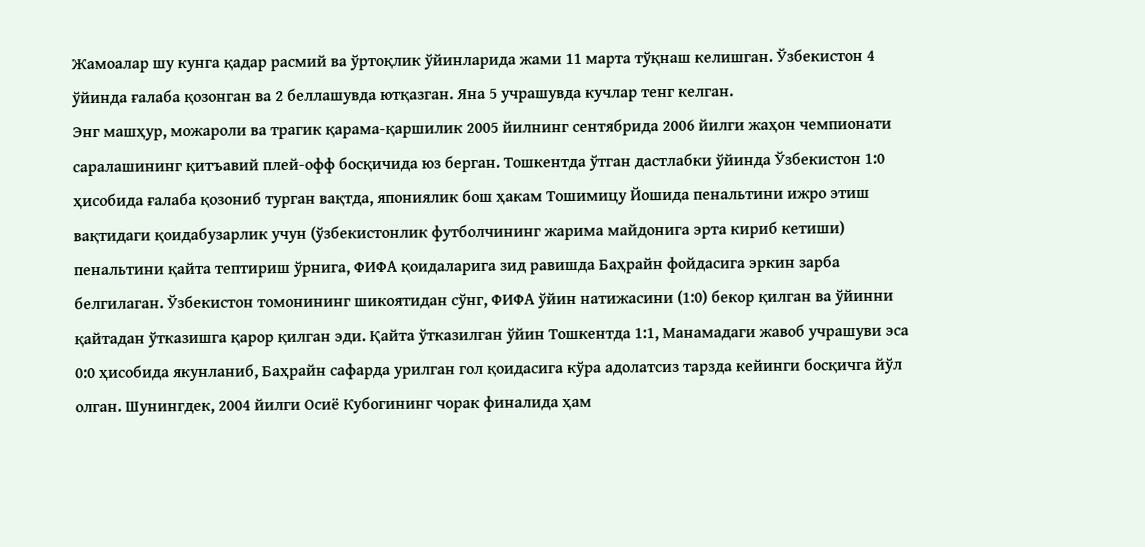Жамоалар шу кунга қадар расмий ва ўртоқлик ўйинларида жами 11 марта тўқнаш келишган. Ўзбекистон 4 ўйинда ғалаба қозонган ва 2 беллашувда ютқазган. Яна 5 учрашувда кучлар тенг келган.
Энг машҳур, можароли ва трагик қарама-қаршилик 2005 йилнинг сентябрида 2006 йилги жаҳон чемпионати саралашининг қитъавий плей-офф босқичида юз берган. Тошкентда ўтган дастлабки ўйинда Ўзбекистон 1:0 ҳисобида ғалаба қозониб турган вақтда, япониялик бош ҳакам Тошимицу Йошида пенальтини ижро этиш вақтидаги қоидабузарлик учун (ўзбекистонлик футболчининг жарима майдонига эрта кириб кетиши) пенальтини қайта тептириш ўрнига, ФИФА қоидаларига зид равишда Баҳрайн фойдасига эркин зарба белгилаган. Ўзбекистон томонининг шикоятидан сўнг, ФИФА ўйин натижасини (1:0) бекор қилган ва ўйинни қайтадан ўтказишга қарор қилган эди. Қайта ўтказилган ўйин Тошкентда 1:1, Манамадаги жавоб учрашуви эса 0:0 ҳисобида якунланиб, Баҳрайн сафарда урилган гол қоидасига кўра адолатсиз тарзда кейинги босқичга йўл олган. Шунингдек, 2004 йилги Осиё Кубогининг чорак финалида ҳам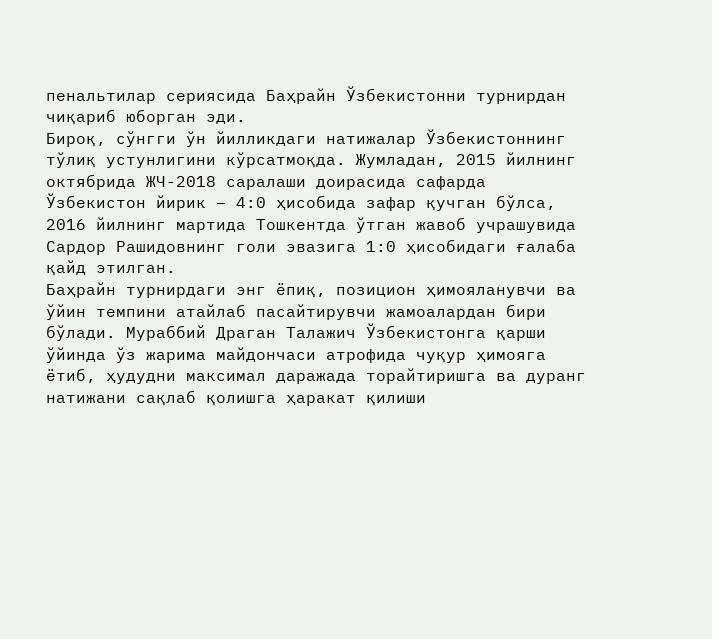пенальтилар сериясида Баҳрайн Ўзбекистонни турнирдан чиқариб юборган эди.
Бироқ, сўнгги ўн йилликдаги натижалар Ўзбекистоннинг тўлиқ устунлигини кўрсатмоқда. Жумладан, 2015 йилнинг октябрида ЖЧ-2018 саралаши доирасида сафарда Ўзбекистон йирик – 4:0 ҳисобида зафар қучган бўлса, 2016 йилнинг мартида Тошкентда ўтган жавоб учрашувида Сардор Рашидовнинг голи эвазига 1:0 ҳисобидаги ғалаба қайд этилган.
Баҳрайн турнирдаги энг ёпиқ, позицион ҳимояланувчи ва ўйин темпини атайлаб пасайтирувчи жамоалардан бири бўлади. Мураббий Драган Талажич Ўзбекистонга қарши ўйинда ўз жарима майдончаси атрофида чуқур ҳимояга ётиб, ҳудудни максимал даражада торайтиришга ва дуранг натижани сақлаб қолишга ҳаракат қилиши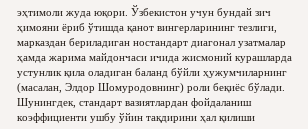эҳтимоли жуда юқори. Ўзбекистон учун бундай зич ҳимояни ёриб ўтишда қанот вингерларининг тезлиги, марказдан бериладиган ностандарт диагонал узатмалар ҳамда жарима майдончаси ичида жисмоний курашларда устунлик қила оладиган баланд бўйли ҳужумчиларнинг (масалан, Элдор Шомуродовнинг) роли беқиёс бўлади. Шунингдек, стандарт вазиятлардан фойдаланиш коэффициенти ушбу ўйин тақдирини ҳал қилиши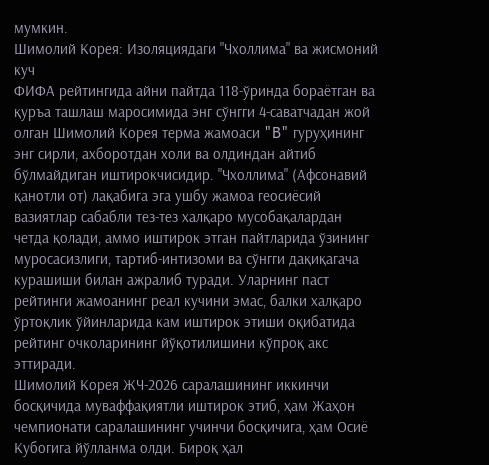мумкин.
Шимолий Корея: Изоляциядаги "Чхоллима" ва жисмоний куч
ФИФА рейтингида айни пайтда 118-ўринда бораётган ва қуръа ташлаш маросимида энг сўнгги 4-саватчадан жой олган Шимолий Корея терма жамоаси "B" гуруҳининг энг сирли, ахборотдан холи ва олдиндан айтиб бўлмайдиган иштирокчисидир. "Чхоллима" (Афсонавий қанотли от) лақабига эга ушбу жамоа геосиёсий вазиятлар сабабли тез-тез халқаро мусобақалардан четда қолади, аммо иштирок этган пайтларида ўзининг муросасизлиги, тартиб-интизоми ва сўнгги дақиқагача курашиши билан ажралиб туради. Уларнинг паст рейтинги жамоанинг реал кучини эмас, балки халқаро ўртоқлик ўйинларида кам иштирок этиши оқибатида рейтинг очколарининг йўқотилишини кўпроқ акс эттиради.
Шимолий Корея ЖЧ-2026 саралашининг иккинчи босқичида муваффақиятли иштирок этиб, ҳам Жаҳон чемпионати саралашининг учинчи босқичига, ҳам Осиё Кубогига йўлланма олди. Бироқ ҳал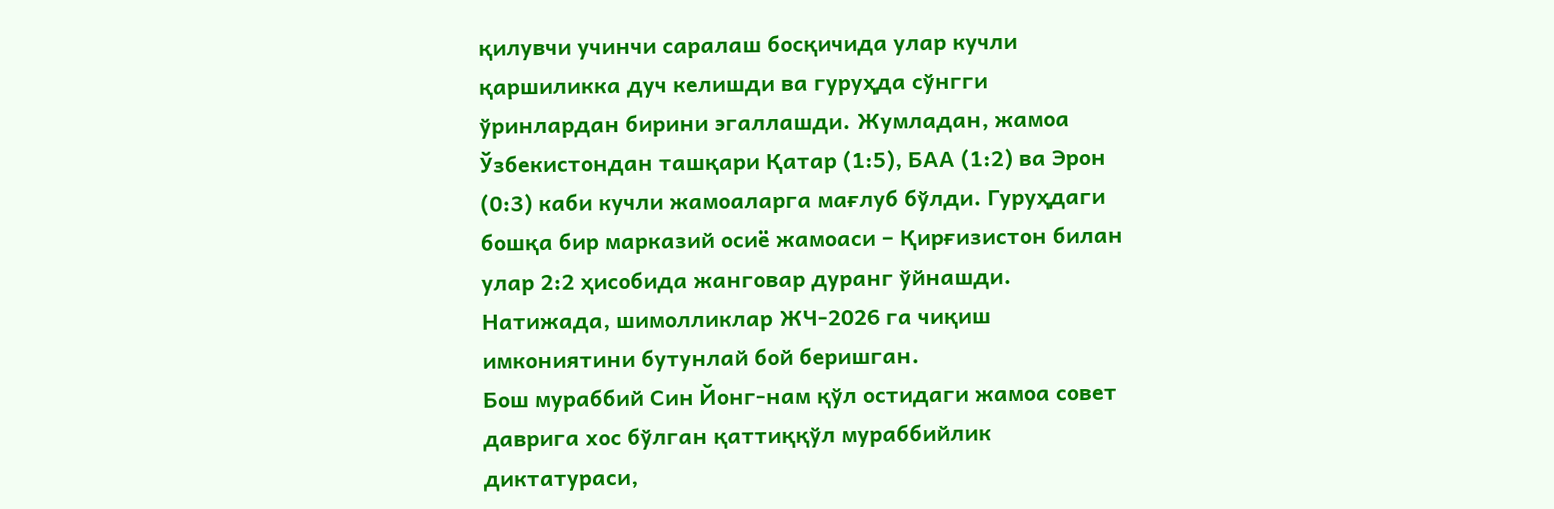қилувчи учинчи саралаш босқичида улар кучли қаршиликка дуч келишди ва гуруҳда сўнгги ўринлардан бирини эгаллашди. Жумладан, жамоа Ўзбекистондан ташқари Қатар (1:5), БАА (1:2) ва Эрон (0:3) каби кучли жамоаларга мағлуб бўлди. Гуруҳдаги бошқа бир марказий осиё жамоаси – Қирғизистон билан улар 2:2 ҳисобида жанговар дуранг ўйнашди. Натижада, шимолликлар ЖЧ-2026 га чиқиш имкониятини бутунлай бой беришган.
Бош мураббий Син Йонг-нам қўл остидаги жамоа совет даврига хос бўлган қаттиққўл мураббийлик диктатураси,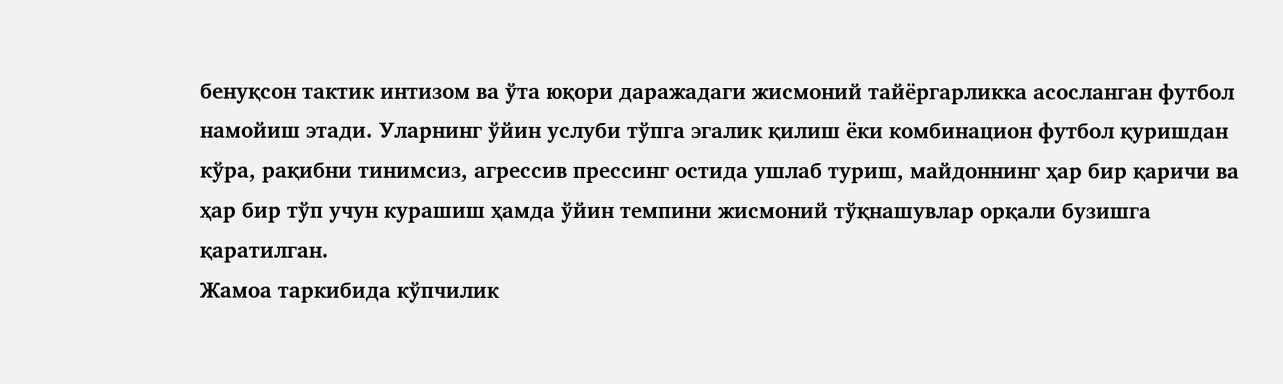бенуқсон тактик интизом ва ўта юқори даражадаги жисмоний тайёргарликка асосланган футбол намойиш этади. Уларнинг ўйин услуби тўпга эгалик қилиш ёки комбинацион футбол қуришдан кўра, рақибни тинимсиз, агрессив прессинг остида ушлаб туриш, майдоннинг ҳар бир қаричи ва ҳар бир тўп учун курашиш ҳамда ўйин темпини жисмоний тўқнашувлар орқали бузишга қаратилган.
Жамоа таркибида кўпчилик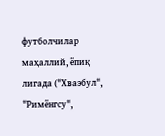футболчилар маҳаллий, ёпиқ лигада ("Хваэбул", "Римёнгсу",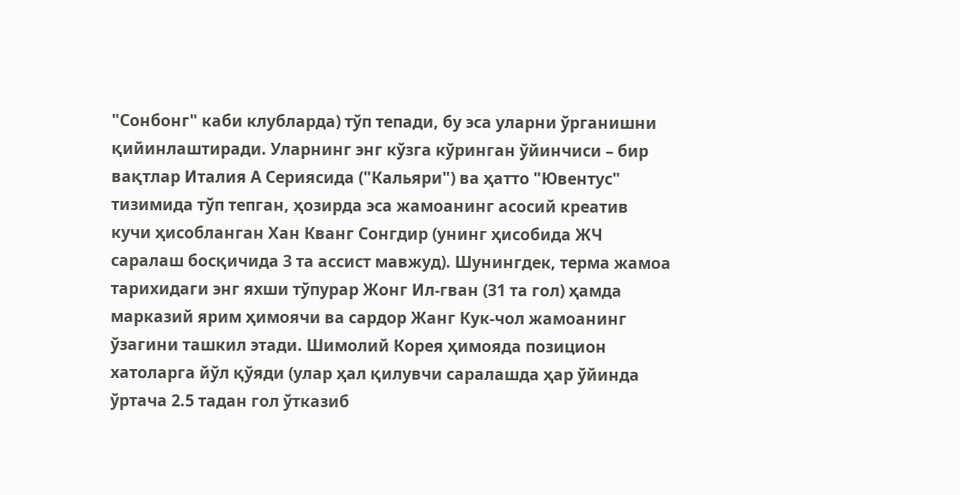"Сонбонг" каби клубларда) тўп тепади, бу эса уларни ўрганишни қийинлаштиради. Уларнинг энг кўзга кўринган ўйинчиси – бир вақтлар Италия А Сериясида ("Кальяри") ва ҳатто "Ювентус" тизимида тўп тепган, ҳозирда эса жамоанинг асосий креатив кучи ҳисобланган Хан Кванг Сонгдир (унинг ҳисобида ЖЧ саралаш босқичида 3 та ассист мавжуд). Шунингдек, терма жамоа тарихидаги энг яхши тўпурар Жонг Ил-гван (31 та гол) ҳамда марказий ярим ҳимоячи ва сардор Жанг Кук-чол жамоанинг ўзагини ташкил этади. Шимолий Корея ҳимояда позицион хатоларга йўл қўяди (улар ҳал қилувчи саралашда ҳар ўйинда ўртача 2.5 тадан гол ўтказиб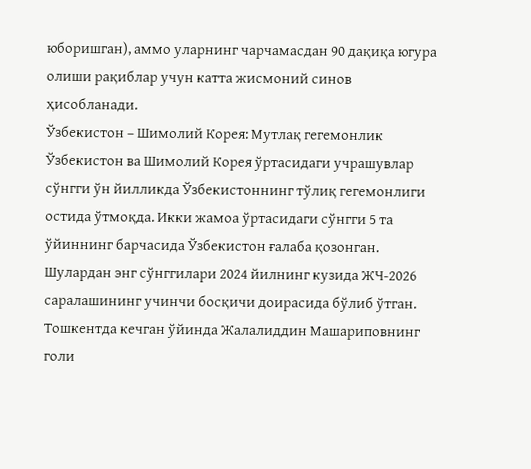юборишган), аммо уларнинг чарчамасдан 90 дақиқа югура олиши рақиблар учун катта жисмоний синов ҳисобланади.
Ўзбекистон – Шимолий Корея: Мутлақ гегемонлик
Ўзбекистон ва Шимолий Корея ўртасидаги учрашувлар сўнгги ўн йилликда Ўзбекистоннинг тўлиқ гегемонлиги остида ўтмоқда. Икки жамоа ўртасидаги сўнгги 5 та ўйиннинг барчасида Ўзбекистон ғалаба қозонган.
Шулардан энг сўнггилари 2024 йилнинг кузида ЖЧ-2026 саралашининг учинчи босқичи доирасида бўлиб ўтган. Тошкентда кечган ўйинда Жалалиддин Машариповнинг голи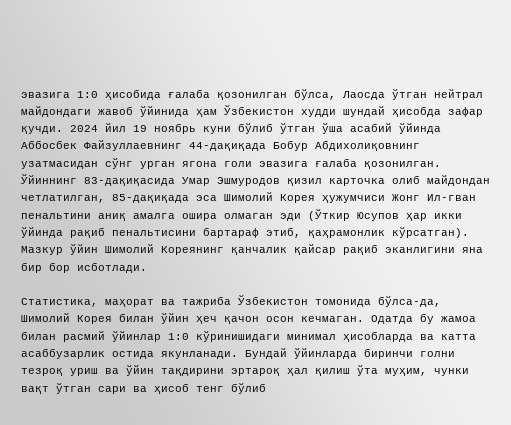эвазига 1:0 ҳисобида ғалаба қозонилган бўлса, Лаосда ўтган нейтрал майдондаги жавоб ўйинида ҳам Ўзбекистон худди шундай ҳисобда зафар қучди. 2024 йил 19 ноябрь куни бўлиб ўтган ўша асабий ўйинда Аббосбек Файзуллаевнинг 44-дақиқада Бобур Абдихолиқовнинг узатмасидан сўнг урган ягона голи эвазига ғалаба қозонилган. Ўйиннинг 83-дақиқасида Умар Эшмуродов қизил карточка олиб майдондан четлатилган, 85-дақиқада эса Шимолий Корея ҳужумчиси Жонг Ил-гван пенальтини аниқ амалга ошира олмаган эди (Ўткир Юсупов ҳар икки ўйинда рақиб пенальтисини бартараф этиб, қаҳрамонлик кўрсатган). Мазкур ўйин Шимолий Кореянинг қанчалик қайсар рақиб эканлигини яна бир бор исботлади.

Статистика, маҳорат ва тажриба Ўзбекистон томонида бўлса-да, Шимолий Корея билан ўйин ҳеч қачон осон кечмаган. Одатда бу жамоа билан расмий ўйинлар 1:0 кўринишидаги минимал ҳисобларда ва катта асаббузарлик остида якунланади. Бундай ўйинларда биринчи голни тезроқ уриш ва ўйин тақдирини эртароқ ҳал қилиш ўта муҳим, чунки вақт ўтган сари ва ҳисоб тенг бўлиб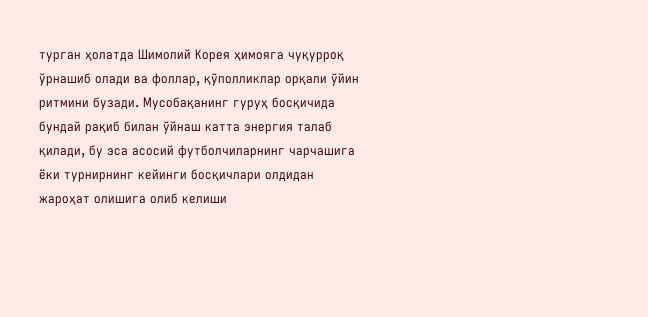турган ҳолатда Шимолий Корея ҳимояга чуқурроқ ўрнашиб олади ва фоллар, қўполликлар орқали ўйин ритмини бузади. Мусобақанинг гуруҳ босқичида бундай рақиб билан ўйнаш катта энергия талаб қилади, бу эса асосий футболчиларнинг чарчашига ёки турнирнинг кейинги босқичлари олдидан жароҳат олишига олиб келиши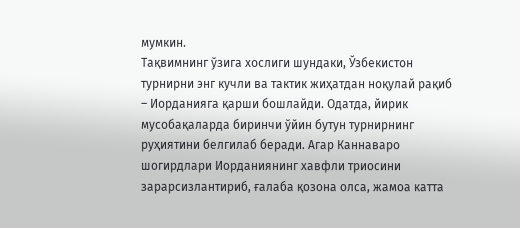мумкин.
Тақвимнинг ўзига хослиги шундаки, Ўзбекистон турнирни энг кучли ва тактик жиҳатдан ноқулай рақиб – Иорданияга қарши бошлайди. Одатда, йирик мусобақаларда биринчи ўйин бутун турнирнинг руҳиятини белгилаб беради. Агар Каннаваро шогирдлари Иорданиянинг хавфли триосини зарарсизлантириб, ғалаба қозона олса, жамоа катта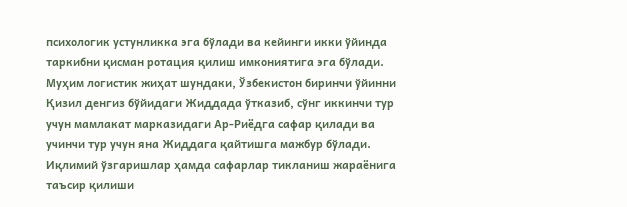психологик устунликка эга бўлади ва кейинги икки ўйинда таркибни қисман ротация қилиш имкониятига эга бўлади.
Муҳим логистик жиҳат шундаки, Ўзбекистон биринчи ўйинни Қизил денгиз бўйидаги Жиддада ўтказиб, сўнг иккинчи тур учун мамлакат марказидаги Ар-Риёдга сафар қилади ва учинчи тур учун яна Жиддага қайтишга мажбур бўлади. Иқлимий ўзгаришлар ҳамда сафарлар тикланиш жараёнига таъсир қилиши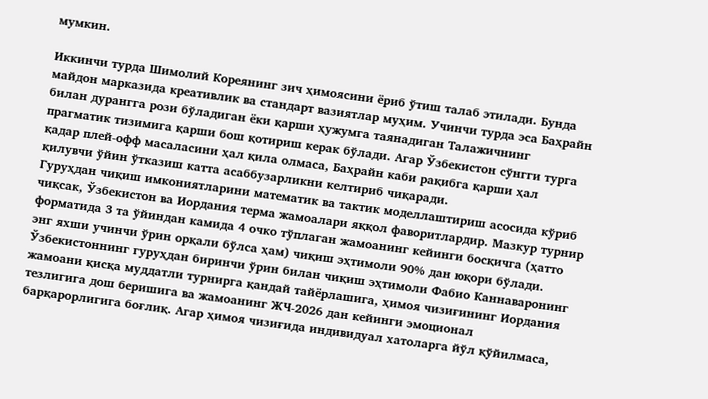мумкин.

Иккинчи турда Шимолий Кореянинг зич ҳимоясини ёриб ўтиш талаб этилади. Бунда майдон марказида креативлик ва стандарт вазиятлар муҳим. Учинчи турда эса Баҳрайн билан дурангга рози бўладиган ёки қарши ҳужумга таянадиган Талажичнинг прагматик тизимига қарши бош қотириш керак бўлади. Агар Ўзбекистон сўнгги турга қадар плей-офф масаласини ҳал қила олмаса, Баҳрайн каби рақибга қарши ҳал қилувчи ўйин ўтказиш катта асаббузарликни келтириб чиқаради.
Гуруҳдан чиқиш имкониятларини математик ва тактик моделлаштириш асосида кўриб чиқсак, Ўзбекистон ва Иордания терма жамоалари яққол фаворитлардир. Мазкур турнир форматида 3 та ўйиндан камида 4 очко тўплаган жамоанинг кейинги босқичга (ҳатто энг яхши учинчи ўрин орқали бўлса ҳам) чиқиш эҳтимоли 90% дан юқори бўлади.
Ўзбекистоннинг гуруҳдан биринчи ўрин билан чиқиш эҳтимоли Фабио Каннаваронинг жамоани қисқа муддатли турнирга қандай тайёрлашига, ҳимоя чизиғининг Иордания тезлигига дош беришига ва жамоанинг ЖЧ-2026 дан кейинги эмоционал барқарорлигига боғлиқ. Агар ҳимоя чизиғида индивидуал хатоларга йўл қўйилмаса,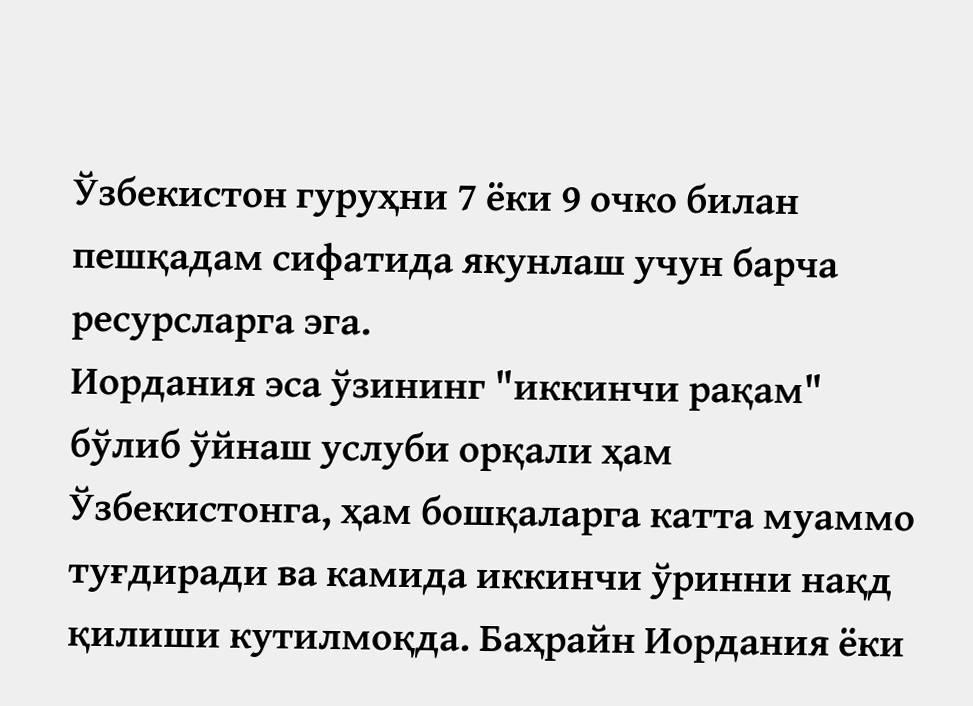Ўзбекистон гуруҳни 7 ёки 9 очко билан пешқадам сифатида якунлаш учун барча ресурсларга эга.
Иордания эса ўзининг "иккинчи рақам" бўлиб ўйнаш услуби орқали ҳам Ўзбекистонга, ҳам бошқаларга катта муаммо туғдиради ва камида иккинчи ўринни нақд қилиши кутилмоқда. Баҳрайн Иордания ёки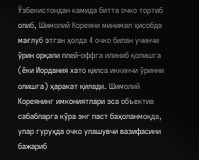Ўзбекистондан камида битта очко тортиб олиб, Шимолий Кореяни минимал ҳисобда мағлуб этган ҳолда 4 очко билан учинчи ўрин орқали плей-оффга илиниб қолишга (ёки Иордания хато қилса иккинчи ўринни олишга) ҳаракат қилади. Шимолий Кореянинг имкониятлари эса объектив сабабларга кўра энг паст баҳоланмоқда, улар гуруҳда очко улашувчи вазифасини бажариб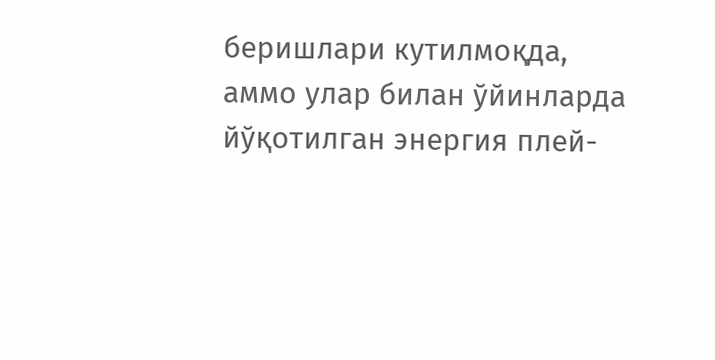беришлари кутилмоқда, аммо улар билан ўйинларда йўқотилган энергия плей-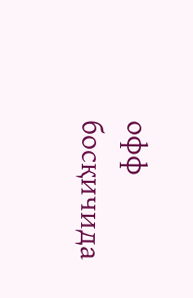офф босқичида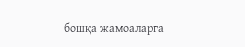бошқа жамоаларга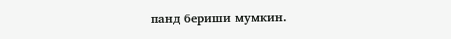панд бериши мумкин.